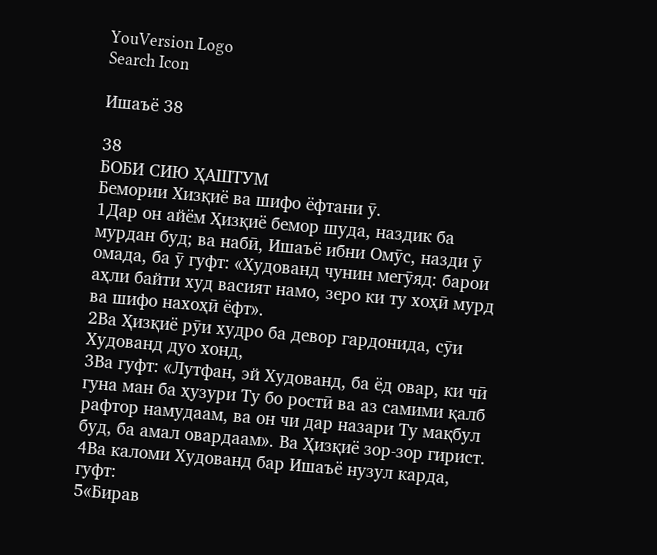YouVersion Logo
Search Icon

Ишаъё 38

38
БОБИ СИЮ ҲАШТУМ
Бемории Хизқиё ва шифо ёфтани ӯ.
1Дар он айём Ҳизқиё бемор шуда, наздик ба мурдан буд; ва набӣ, Ишаъё ибни Омӯс, назди ӯ омада, ба ӯ гуфт: «Худованд чунин мегӯяд: барои аҳли байти худ васият намо, зеро ки ту хоҳӣ мурд ва шифо нахоҳӣ ёфт».
2Ва Ҳизқиё рӯи худро ба девор гардонида, сӯи Худованд дуо хонд,
3Ва гуфт: «Лутфан, эй Худованд, ба ёд овар, ки чӣ гуна ман ба ҳузури Ту бо ростӣ ва аз самими қалб рафтор намудаам, ва он чи дар назари Ту мақбул буд, ба амал овардаам». Ва Ҳизқиё зор‐зор гирист.
4Ва каломи Худованд бар Ишаъё нузул карда, гуфт:
5«Бирав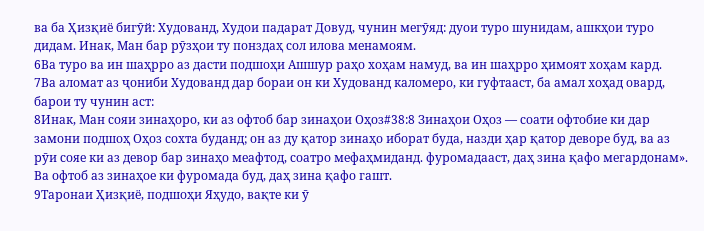ва ба Ҳизқиё бигӯй: Худованд, Худои падарат Довуд, чунин мегӯяд: дуои туро шунидам, ашкҳои туро дидам. Инак, Ман бар рӯзҳои ту понздаҳ сол илова менамоям.
6Ва туро ва ин шаҳрро аз дасти подшоҳи Ашшур раҳо хоҳам намуд, ва ин шаҳрро ҳимоят хоҳам кард.
7Ва аломат аз ҷониби Худованд дар бораи он ки Худованд каломеро, ки гуфтааст, ба амал хоҳад овард, барои ту чунин аст:
8Инак, Ман сояи зинаҳоро, ки аз офтоб бар зинаҳои Оҳоз#38:8 Зинаҳои Оҳоз — соати офтобие ки дар замони подшоҳ Оҳоз сохта буданд; он аз ду қатор зинаҳо иборат буда, назди ҳар қатор деворе буд, ва аз рӯи сояе ки аз девор бар зинаҳо меафтод, соатро мефаҳмиданд. фуромадааст, даҳ зина қафо мегардонам». Ва офтоб аз зинаҳое ки фуромада буд, даҳ зина қафо гашт.
9Таронаи Ҳизқиё, подшоҳи Яҳудо, вақте ки ӯ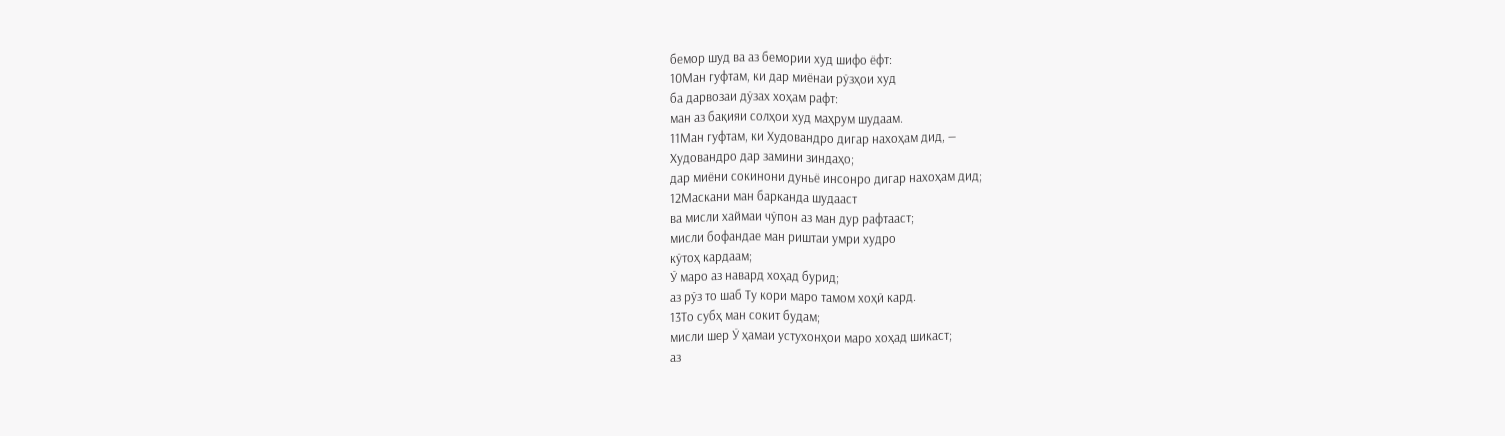бемор шуд ва аз бемории худ шифо ёфт:
10Ман гуфтам, ки дар миёнаи рӯзҳои худ
ба дарвозаи дӯзах хоҳам рафт:
ман аз бақияи солҳои худ маҳрум шудаам.
11Ман гуфтам, ки Худовандро дигар нахоҳам дид, —
Худовандро дар замини зиндаҳо;
дар миёни сокинони дуньё инсонро дигар нахоҳам дид;
12Маскани ман барканда шудааст
ва мисли хаймаи чӯпон аз ман дур рафтааст;
мисли бофандае ман риштаи умри худро
кӯтоҳ кардаам;
Ӯ маро аз навард хоҳад бурид;
аз рӯз то шаб Ту кори маро тамом хоҳӣ кард.
13То субҳ ман сокит будам;
мисли шер Ӯ ҳамаи устухонҳои маро хоҳад шикаст;
аз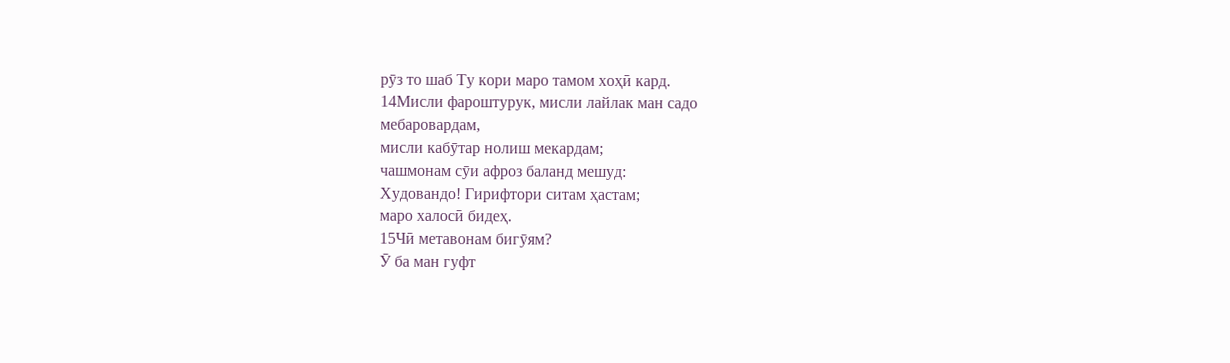рӯз то шаб Ту кори маро тамом хоҳӣ кард.
14Мисли фароштурук, мисли лайлак ман садо
мебаровардам,
мисли кабӯтар нолиш мекардам;
чашмонам сӯи афроз баланд мешуд:
Худовандо! Гирифтори ситам ҳастам;
маро халосӣ бидеҳ.
15Чӣ метавонам бигӯям?
Ӯ ба ман гуфт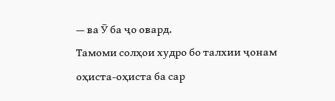— ва Ӯ ба ҷо овард.
Тамоми солҳои худро бо талхии ҷонам
оҳиста‐оҳиста ба сар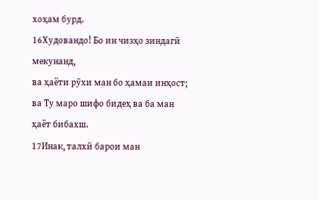хоҳам бурд.
16Худовандо! Бо ин чизҳо зиндагӣ мекунанд,
ва ҳаёти рӯхи ман бо ҳамаи инҳост;
ва Ту маро шифо бидеҳ ва ба ман ҳаёт бибахш.
17Инак, талхӣ барои ман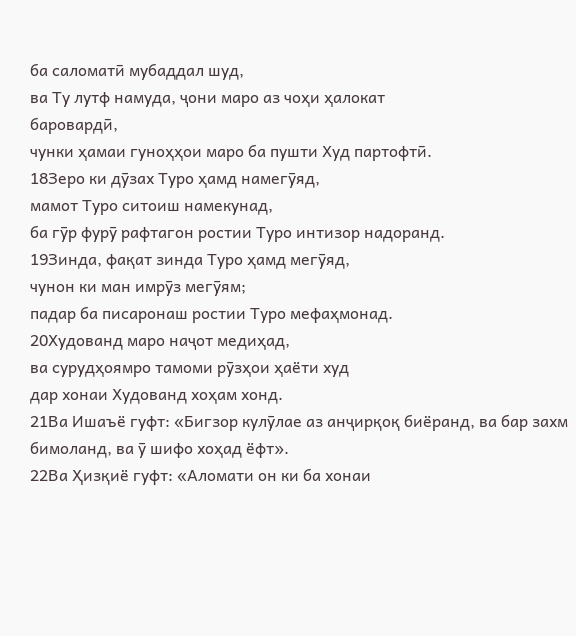ба саломатӣ мубаддал шуд,
ва Ту лутф намуда, ҷони маро аз чоҳи ҳалокат
баровардӣ,
чунки ҳамаи гуноҳҳои маро ба пушти Худ партофтӣ.
18Зеро ки дӯзах Туро ҳамд намегӯяд,
мамот Туро ситоиш намекунад,
ба гӯр фурӯ рафтагон ростии Туро интизор надоранд.
19Зинда, фақат зинда Туро ҳамд мегӯяд,
чунон ки ман имрӯз мегӯям;
падар ба писаронаш ростии Туро мефаҳмонад.
20Худованд маро наҷот медиҳад,
ва сурудҳоямро тамоми рӯзҳои ҳаёти худ
дар хонаи Худованд хоҳам хонд.
21Ва Ишаъё гуфт: «Бигзор кулӯлае аз анҷирқоқ биёранд, ва бар захм бимоланд, ва ӯ шифо хоҳад ёфт».
22Ва Ҳизқиё гуфт: «Аломати он ки ба хонаи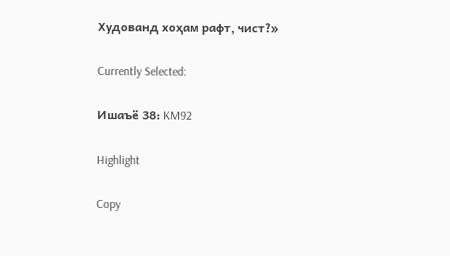Худованд хоҳам рафт, чист?»

Currently Selected:

Ишаъё 38: KM92

Highlight

Copy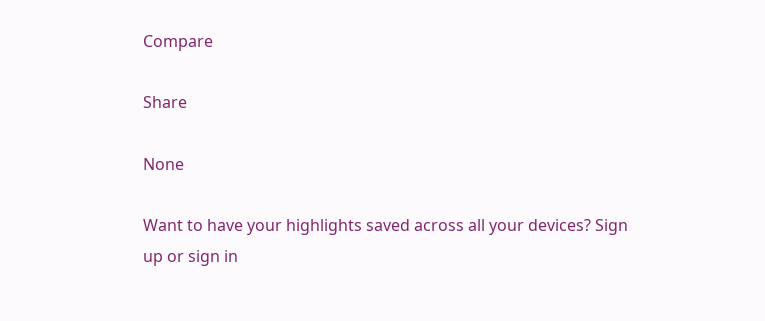Compare

Share

None

Want to have your highlights saved across all your devices? Sign up or sign in